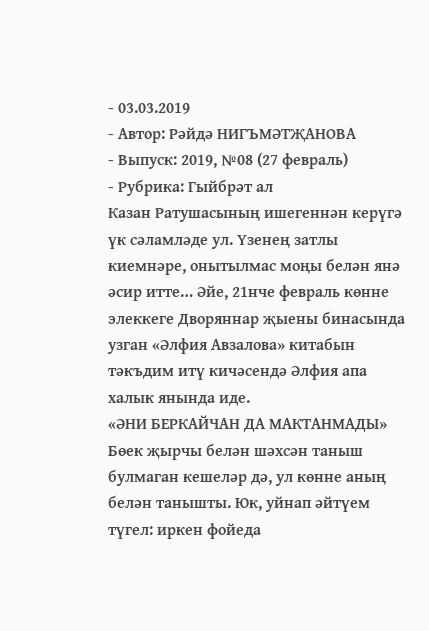- 03.03.2019
- Автор: Рәйдә НИГЪМӘТҖАНОВА
- Выпуск: 2019, №08 (27 февраль)
- Рубрика: Гыйбрәт ал
Казан Ратушасының ишегеннән керүгә үк сәламләде ул. Үзенең затлы киемнәре, онытылмас моңы белән янә әсир итте… Әйе, 21нче февраль көнне элеккеге Дворяннар җыены бинасында узган «Әлфия Авзалова» китабын тәкъдим итү кичәсендә Әлфия апа халык янында иде.
«ӘНИ БЕРКАЙЧАН ДА МАКТАНМАДЫ»
Бөек җырчы белән шәхсән таныш булмаган кешеләр дә, ул көнне аның белән танышты. Юк, уйнап әйтүем түгел: иркен фойеда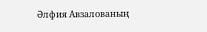Әлфия Авзалованың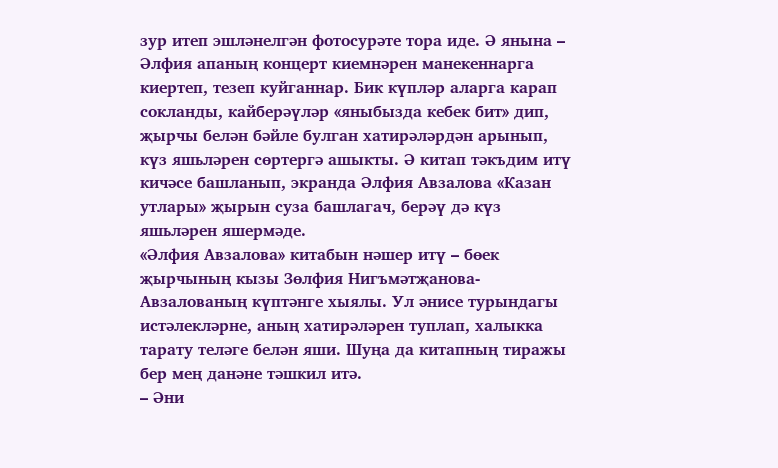зур итеп эшләнелгән фотосурәте тора иде. Ә янына – Әлфия апаның концерт киемнәрен манекеннарга киертеп, тезеп куйганнар. Бик күпләр аларга карап сокланды, кайберәүләр «яныбызда кебек бит» дип, җырчы белән бәйле булган хатирәләрдән арынып, күз яшьләрен сөртергә ашыкты. Ә китап тәкъдим итү кичәсе башланып, экранда Әлфия Авзалова «Казан утлары» җырын суза башлагач, берәү дә күз яшьләрен яшермәде.
«Әлфия Авзалова» китабын нәшер итү – бөек җырчының кызы Зөлфия Нигъмәтҗанова-Авзалованың күптәнге хыялы. Ул әнисе турындагы истәлекләрне, аның хатирәләрен туплап, халыкка тарату теләге белән яши. Шуңа да китапның тиражы бер мең данәне тәшкил итә.
– Әни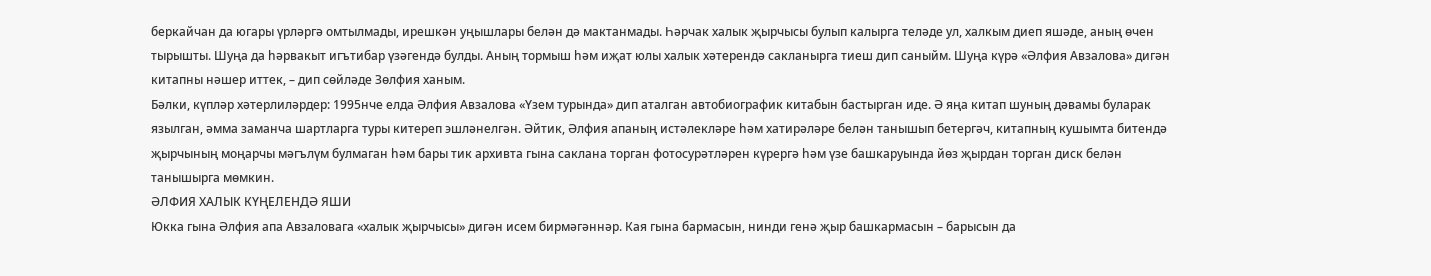беркайчан да югары үрләргә омтылмады, ирешкән уңышлары белән дә мактанмады. Һәрчак халык җырчысы булып калырга теләде ул, халкым диеп яшәде, аның өчен тырышты. Шуңа да һәрвакыт игътибар үзәгендә булды. Аның тормыш һәм иҗат юлы халык хәтерендә сакланырга тиеш дип саныйм. Шуңа күрә «Әлфия Авзалова» дигән китапны нәшер иттек, – дип сөйләде Зөлфия ханым.
Бәлки, күпләр хәтерлиләрдер: 1995нче елда Әлфия Авзалова «Үзем турында» дип аталган автобиографик китабын бастырган иде. Ә яңа китап шуның дәвамы буларак язылган, әмма заманча шартларга туры китереп эшләнелгән. Әйтик, Әлфия апаның истәлекләре һәм хатирәләре белән танышып бетергәч, китапның кушымта битендә җырчының моңарчы мәгълүм булмаган һәм бары тик архивта гына саклана торган фотосурәтләрен күрергә һәм үзе башкаруында йөз җырдан торган диск белән танышырга мөмкин.
ӘЛФИЯ ХАЛЫК КҮҢЕЛЕНДӘ ЯШИ
Юкка гына Әлфия апа Авзаловага «халык җырчысы» дигән исем бирмәгәннәр. Кая гына бармасын, нинди генә җыр башкармасын – барысын да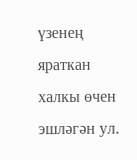үзенең яраткан халкы өчен эшләгән ул.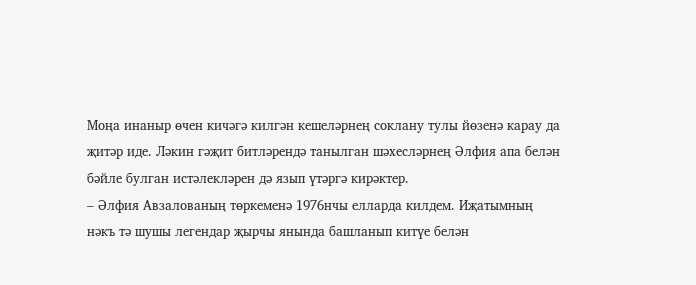Моңа инаныр өчен кичәгә килгән кешеләрнең соклану тулы йөзенә карау да җитәр иде. Ләкин гәҗит битләрендә танылган шәхесләрнең Әлфия апа белән бәйле булган истәлекләрен дә язып үтәргә кирәктер.
– Әлфия Авзалованың төркеменә 1976нчы елларда килдем. Иҗатымның нәкъ тә шушы легендар җырчы янында башланып китүе белән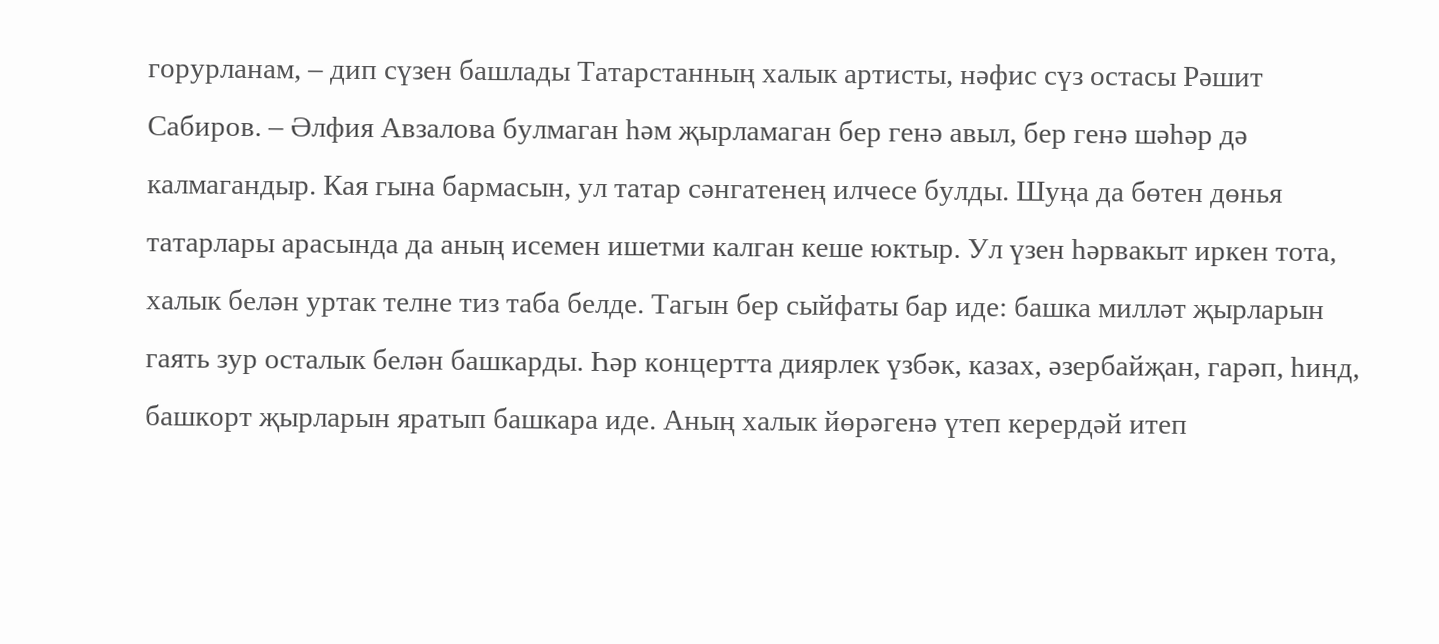горурланам, – дип сүзен башлады Татарстанның халык артисты, нәфис сүз остасы Рәшит Сабиров. – Әлфия Авзалова булмаган һәм җырламаган бер генә авыл, бер генә шәһәр дә калмагандыр. Кая гына бармасын, ул татар сәнгатенең илчесе булды. Шуңа да бөтен дөнья татарлары арасында да аның исемен ишетми калган кеше юктыр. Ул үзен һәрвакыт иркен тота, халык белән уртак телне тиз таба белде. Тагын бер сыйфаты бар иде: башка милләт җырларын гаять зур осталык белән башкарды. Һәр концертта диярлек үзбәк, казах, әзербайҗан, гарәп, һинд, башкорт җырларын яратып башкара иде. Аның халык йөрәгенә үтеп керердәй итеп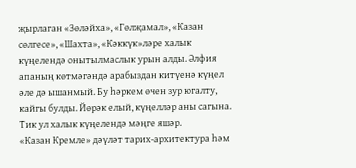җырлаган «Зөләйха», «Гөлҗамал», «Казан сөлгесе», «Шахта», «Кәккүк»ләре халык күңелендә онытылмаслык урын алды. Әлфия апаның көтмәгәндә арабыздан китүенә күңел әле дә ышанмый. Бу һәркем өчен зур югалту, кайгы булды. Йөрәк елый, күңелләр аны сагына. Тик ул халык күңелендә мәңге яшәр.
«Казан Кремле» дәүләт тарих-архитектура һәм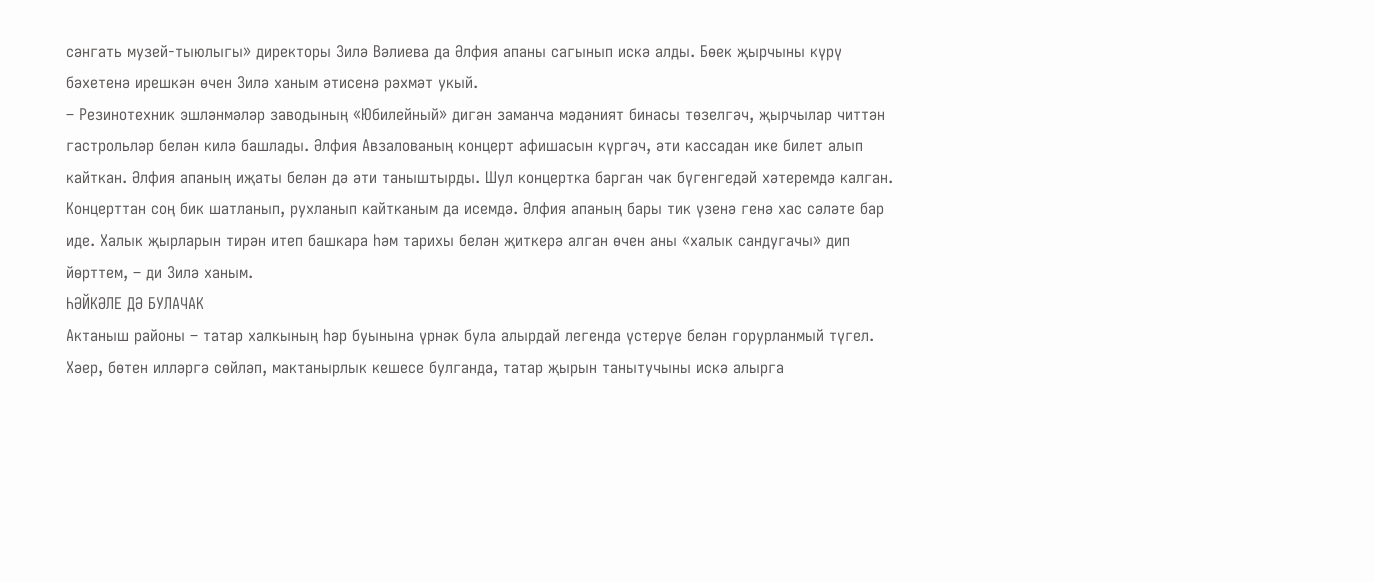сәнгать музей-тыюлыгы» директоры Зилә Вәлиева да Әлфия апаны сагынып искә алды. Бөек җырчыны күрү бәхетенә ирешкән өчен Зилә ханым әтисенә рәхмәт укый.
– Резинотехник эшләнмәләр заводының «Юбилейный» дигән заманча мәдәният бинасы төзелгәч, җырчылар читтән гастрольләр белән килә башлады. Әлфия Авзалованың концерт афишасын күргәч, әти кассадан ике билет алып кайткан. Әлфия апаның иҗаты белән дә әти таныштырды. Шул концертка барган чак бүгенгедәй хәтеремдә калган. Концерттан соң бик шатланып, рухланып кайтканым да исемдә. Әлфия апаның бары тик үзенә генә хас сәләте бар иде. Халык җырларын тирән итеп башкара һәм тарихы белән җиткерә алган өчен аны «халык сандугачы» дип йөрттем, – ди Зилә ханым.
ҺӘЙКӘЛЕ ДӘ БУЛАЧАК
Актаныш районы – татар халкының һәр буынына үрнәк була алырдай легенда үстерүе белән горурланмый түгел. Хәер, бөтен илләргә сөйләп, мактанырлык кешесе булганда, татар җырын танытучыны искә алырга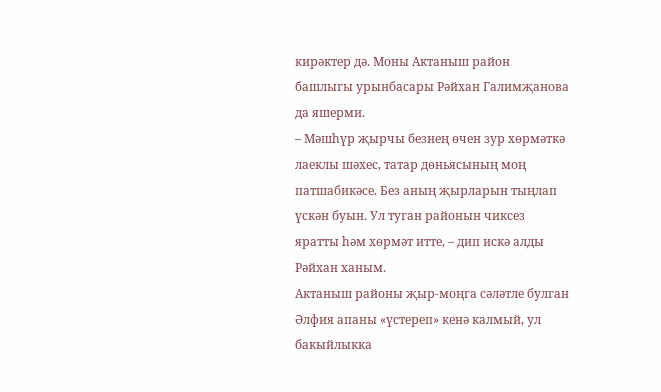кирәктер дә. Моны Актаныш район башлыгы урынбасары Рәйхан Галимҗанова да яшерми.
– Мәшһүр җырчы безнең өчен зур хөрмәткә лаеклы шәхес, татар дөньясының моң патшабикәсе. Без аның җырларын тыңлап үскән буын. Ул туган районын чиксез яратты һәм хөрмәт итте, – дип искә алды Рәйхан ханым.
Актаныш районы җыр-моңга сәләтле булган Әлфия апаны «үстереп» кенә калмый, ул бакыйлыкка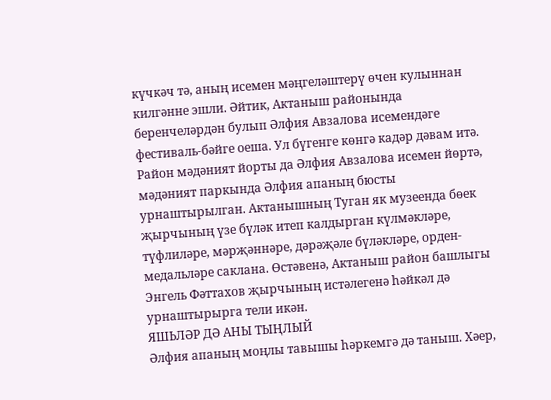күчкәч тә, аның исемен мәңгеләштерү өчен кулыннан килгәнне эшли. Әйтик, Актаныш районында беренчеләрдән булып Әлфия Авзалова исемендәге фестиваль-бәйге оеша. Ул бүгенге көнгә кадәр дәвам итә. Район мәдәният йорты да Әлфия Авзалова исемен йөртә, мәдәният паркында Әлфия апаның бюсты урнаштырылган. Актанышның Туган як музеенда бөек җырчының үзе бүләк итеп калдырган күлмәкләре, түфлиләре, мәрҗәннәре, дәрәҗәле бүләкләре, орден-медальләре саклана. Өстәвенә, Актаныш район башлыгы Энгель Фәттахов җырчының истәлегенә һәйкәл дә урнаштырырга тели икән.
ЯШЬЛӘР ДӘ АНЫ ТЫҢЛЫЙ
Әлфия апаның моңлы тавышы һәркемгә дә таныш. Хәер,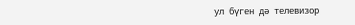ул бүген дә телевизор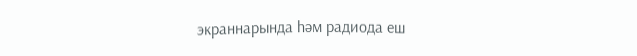экраннарында һәм радиода еш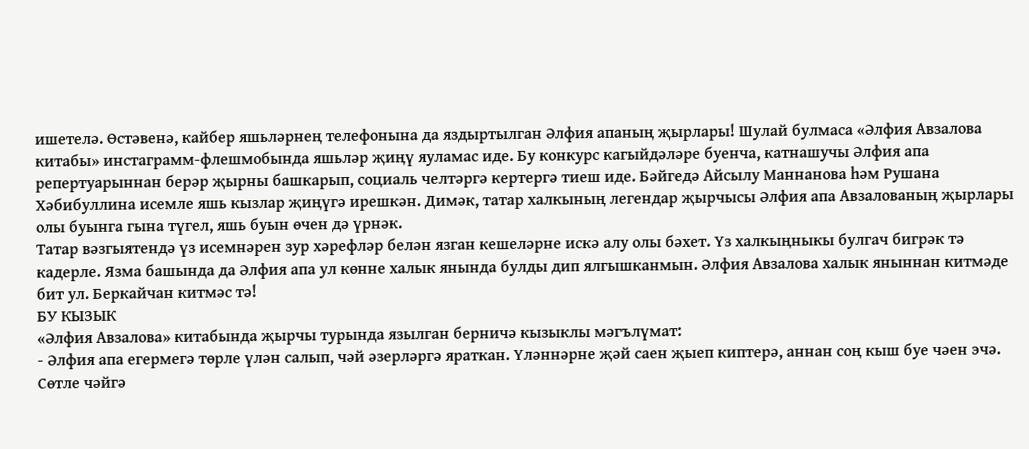ишетелә. Өстәвенә, кайбер яшьләрнең телефонына да яздыртылган Әлфия апаның җырлары! Шулай булмаса «Әлфия Авзалова китабы» инстаграмм-флешмобында яшьләр җиңү яуламас иде. Бу конкурс кагыйдәләре буенча, катнашучы Әлфия апа репертуарыннан берәр җырны башкарып, социаль челтәргә кертергә тиеш иде. Бәйгедә Айсылу Маннанова һәм Рушана Хәбибуллина исемле яшь кызлар җиңүгә ирешкән. Димәк, татар халкының легендар җырчысы Әлфия апа Авзалованың җырлары олы буынга гына түгел, яшь буын өчен дә үрнәк.
Татар вәзгыятендә үз исемнәрен зур хәрефләр белән язган кешеләрне искә алу олы бәхет. Үз халкыңныкы булгач бигрәк тә кадерле. Язма башында да Әлфия апа ул көнне халык янында булды дип ялгышканмын. Әлфия Авзалова халык яныннан китмәде бит ул. Беркайчан китмәс тә!
БУ КЫЗЫК
«Әлфия Авзалова» китабында җырчы турында язылган берничә кызыклы мәгълүмат:
- Әлфия апа егермегә төрле үлән салып, чәй әзерләргә яраткан. Үләннәрне җәй саен җыеп киптерә, аннан соң кыш буе чәен эчә. Сөтле чәйгә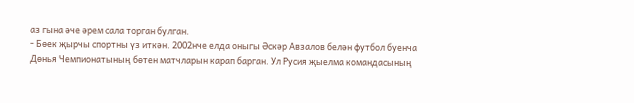аз гына әче әрем сала торган булган.
- Бөек җырчы спортны үз иткән. 2002нче елда оныгы Әскәр Авзалов белән футбол буенча Дөнья Чемпионатының бөтен матчларын карап барган. Ул Русия җыелма командасының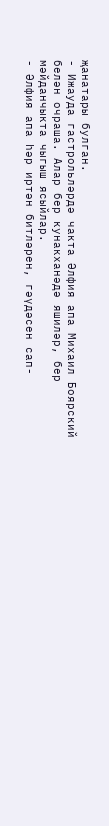җанатары булган.
- Ижауда гастрольләрдә чакта Әлфия апа Михаил Боярский белән очраша. Алар бер кунакханәдә яшиләр, бер мәйданчыкта чыгыш ясыйлар.
- Әлфия апа һәр иртән битләрен, гәүдәсен сап-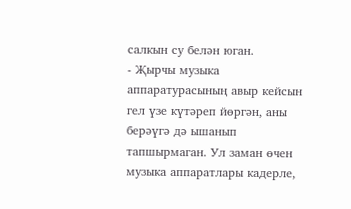салкын су белән юган.
- Җырчы музыка аппаратурасының авыр кейсын гел үзе күтәреп йөргән, аны берәүгә дә ышанып тапшырмаган. Ул заман өчен музыка аппаратлары кадерле,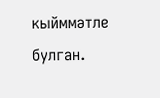кыйммәтле булган.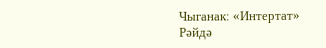Чыганак: «Интертат»
Рәйдә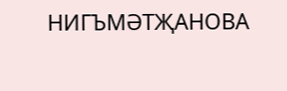НИГЪМӘТҖАНОВА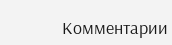Комментарии